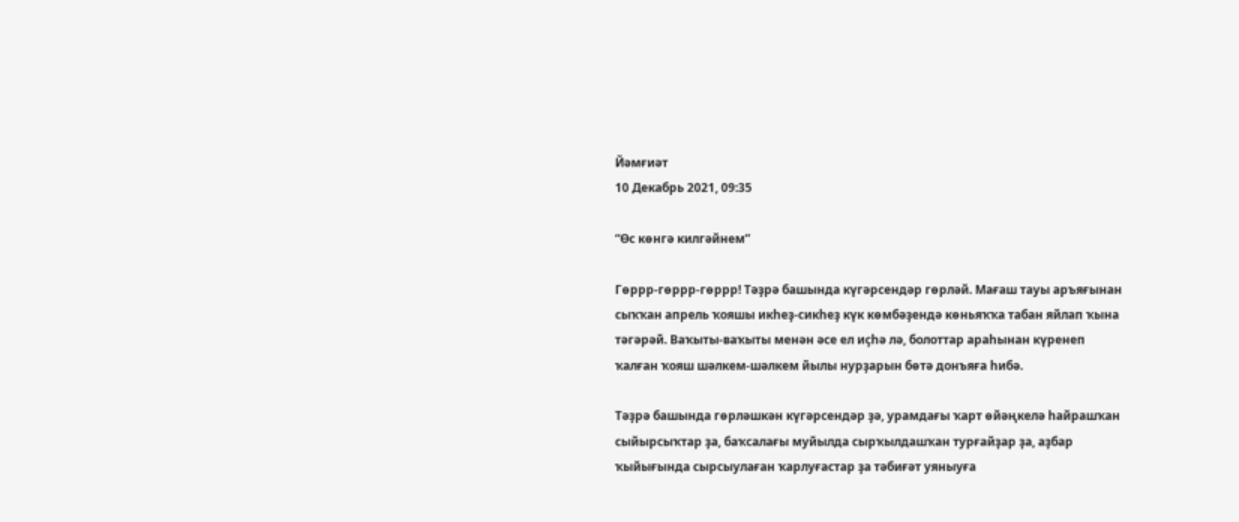Йәмғиәт
10 Декабрь 2021, 09:35

“Өс көнгә килгәйнем”

Гөррр-гөррр-гөррр! Тәҙрә башында күгәрсендәр гөрләй. Мағаш тауы аръяғынан сыҡҡан апрель ҡояшы икһеҙ-сикһеҙ күк көмбәҙендә көньяҡҡа табан яйлап ҡына тәгәрәй. Ваҡыты-ваҡыты менән әсе ел иҫһә лә, болоттар араһынан күренеп ҡалған ҡояш шәлкем-шәлкем йылы нурҙарын бөтә донъяға һибә.

Тәҙрә башында гөрләшкән күгәрсендәр ҙә, урамдағы ҡарт өйәңкелә һайрашҡан сыйырсыҡтар ҙа, баҡсалағы муйылда сырҡылдашҡан турғайҙар ҙа, аҙбар ҡыйығында сырсыулаған ҡарлуғастар ҙа тәбиғәт уяныуға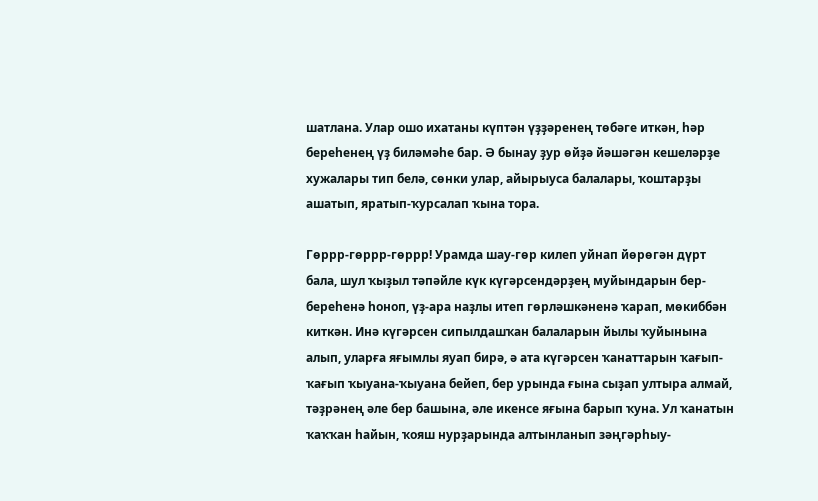шатлана. Улар ошо ихатаны күптән үҙҙәренең төбәге иткән, һәр береһенең үҙ биләмәһе бар. Ә бынау ҙур өйҙә йәшәгән кешеләрҙе хужалары тип белә, сөнки улар, айырыуса балалары, ҡоштарҙы ашатып, яратып-ҡурсалап ҡына тора.

Гөррр-гөррр-гөррр! Урамда шау-гөр килеп уйнап йөрөгән дүрт бала, шул ҡыҙыл тәпәйле күк күгәрсендәрҙең муйындарын бер-береһенә һоноп, үҙ-ара наҙлы итеп гөрләшкәненә ҡарап, мөкиббән киткән. Инә күгәрсен сипылдашҡан балаларын йылы ҡуйынына алып, уларға яғымлы яуап бирә, ә ата күгәрсен ҡанаттарын ҡағып-ҡағып ҡыуана-ҡыуана бейеп, бер урында ғына сыҙап ултыра алмай, тәҙрәнең әле бер башына, әле икенсе яғына барып ҡуна. Ул ҡанатын ҡаҡҡан һайын, ҡояш нурҙарында алтынланып зәңгәрһыу-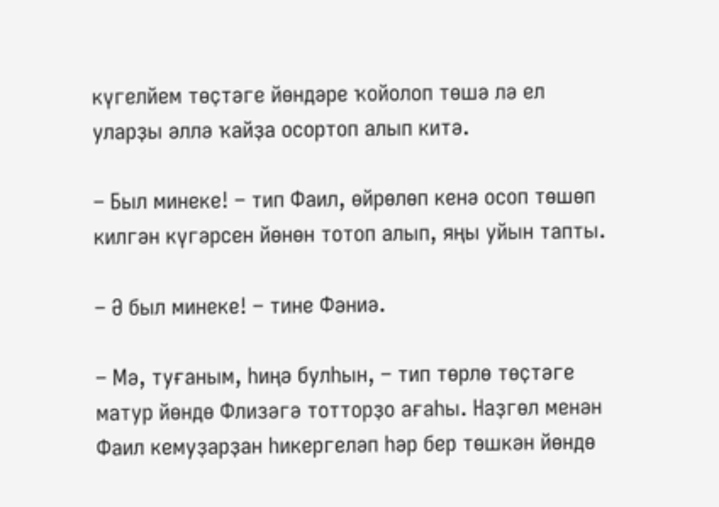күгелйем төҫтәге йөндәре ҡойолоп төшә лә ел уларҙы әллә ҡайҙа осортоп алып китә.

– Был минеке! – тип Фаил, өйрөлөп кенә осоп төшөп килгән күгәрсен йөнөн тотоп алып, яңы уйын тапты.

– Ә был минеке! – тине Фәниә.

– Мә, туғаным, һиңә булһын, – тип төрлө төҫтәге матур йөндө Флизәгә тотторҙо ағаһы. Наҙгөл менән Фаил кемуҙарҙан һикергеләп һәр бер төшкән йөндө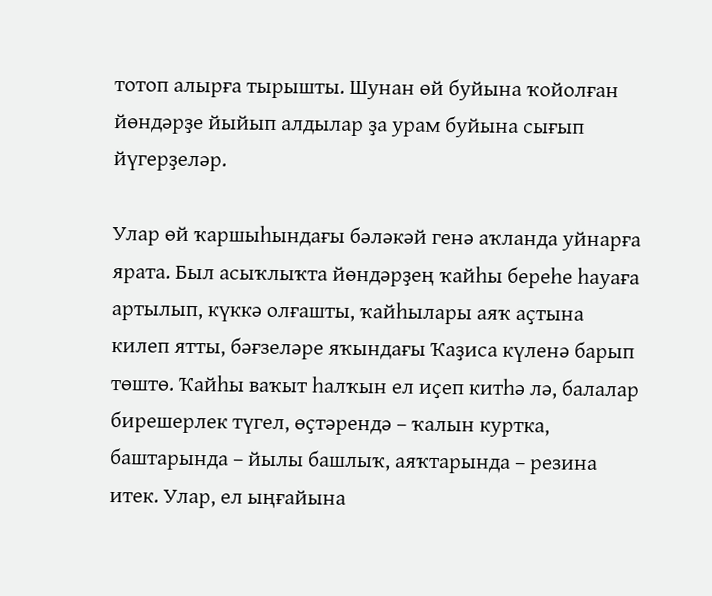тотоп алырға тырышты. Шунан өй буйына ҡойолған йөндәрҙе йыйып алдылар ҙа урам буйына сығып йүгерҙеләр.

Улар өй ҡаршыһындағы бәләкәй генә аҡланда уйнарға ярата. Был асыҡлыҡта йөндәрҙең ҡайһы береһе һауаға артылып, күккә олғашты, ҡайһылары аяҡ аҫтына килеп ятты, бәғзеләре яҡындағы Ҡаҙиса күленә барып төштө. Ҡайһы ваҡыт һалҡын ел иҫеп китһә лә, балалар бирешерлек түгел, өҫтәрендә – ҡалын куртка, баштарында – йылы башлыҡ, аяҡтарында – резина итек. Улар, ел ыңғайына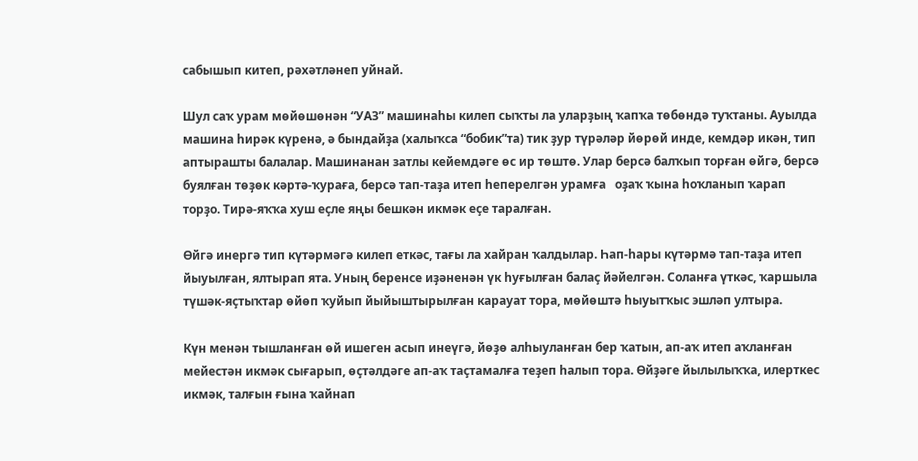сабышып китеп, рәхәтләнеп уйнай.

Шул саҡ урам мөйөшөнән “УАЗ” машинаһы килеп сыҡты ла уларҙың ҡапҡа төбөндә туҡтаны. Ауылда машина һирәк күренә, ә бындайҙа (халыҡса “бобик”та) тик ҙур түрәләр йөрөй инде, кемдәр икән, тип аптырашты балалар. Машинанан затлы кейемдәге өс ир төштө. Улар берсә балҡып торған өйгә, берсә буялған төҙөк кәртә-ҡураға, берсә тап-таҙа итеп һеперелгән урамға   оҙаҡ ҡына һоҡланып ҡарап торҙо. Тирә-яҡҡа хуш еҫле яңы бешкән икмәк еҫе таралған.

Өйгә инергә тип күтәрмәгә килеп еткәс, тағы ла хайран ҡалдылар. Һап-һары күтәрмә тап-таҙа итеп йыуылған, ялтырап ята. Уның беренсе иҙәненән үк һуғылған балаҫ йәйелгән. Соланға үткәс, ҡаршыла түшәк-яҫтыҡтар өйөп ҡуйып йыйыштырылған карауат тора, мөйөштә һыуытҡыс эшләп ултыра.

Күн менән тышланған өй ишеген асып инеүгә, йөҙө алһыуланған бер ҡатын, ап-аҡ итеп аҡланған мейестән икмәк сығарып, өҫтәлдәге ап-аҡ таҫтамалға теҙеп һалып тора. Өйҙәге йылылыҡҡа, илерткес икмәк, талғын ғына ҡайнап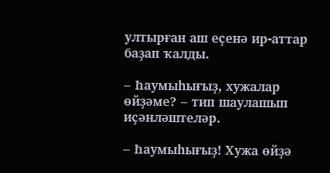ултырған аш еҫенә ир-аттар баҙап ҡалды.

– Һаумыһығыҙ, хужалар өйҙәме? – тип шаулашып иҫәнләштеләр.

– Һаумыһығыҙ! Хужа өйҙә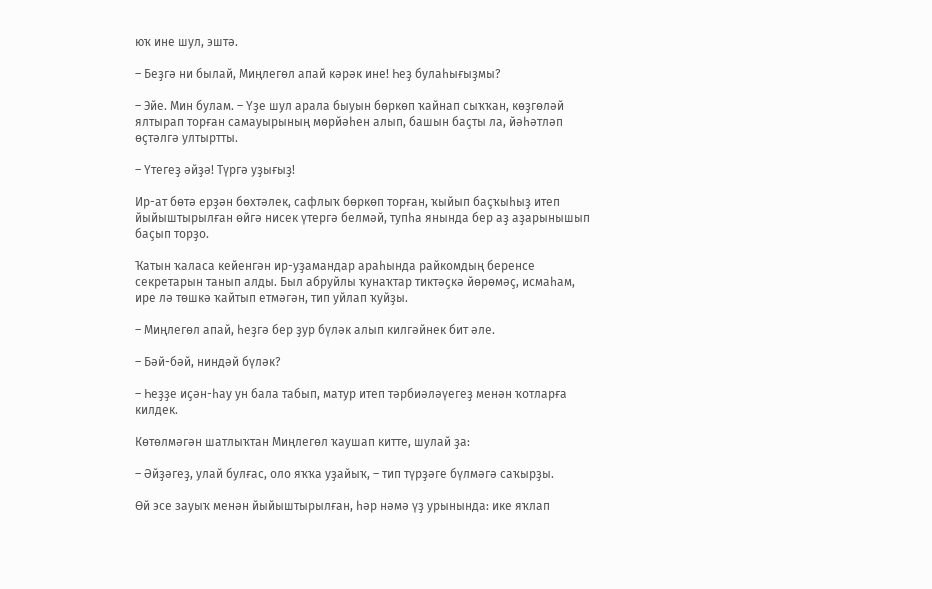юҡ ине шул, эштә.

– Беҙгә ни былай, Миңлегөл апай кәрәк ине! Һеҙ булаһығыҙмы?

– Эйе. Мин булам. – Үҙе шул арала быуын бөркөп ҡайнап сыҡҡан, көҙгөләй ялтырап торған самауырының мөрйәһен алып, башын баҫты ла, йәһәтләп өҫтәлгә ултыртты.

– Үтегеҙ әйҙә! Түргә уҙығыҙ!

Ир-ат бөтә ерҙән бөхтәлек, сафлыҡ бөркөп торған, ҡыйып баҫҡыһыҙ итеп йыйыштырылған өйгә нисек үтергә белмәй, тупһа янында бер аҙ аҙарынышып баҫып торҙо.

Ҡатын ҡаласа кейенгән ир-уҙамандар араһында райкомдың беренсе секретарын танып алды. Был абруйлы ҡунаҡтар тиктәҫкә йөрөмәҫ, исмаһам, ире лә төшкә ҡайтып етмәгән, тип уйлап ҡуйҙы.

– Миңлегөл апай, һеҙгә бер ҙур бүләк алып килгәйнек бит әле.

– Бәй-бәй, ниндәй бүләк?

– Һеҙҙе иҫән-һау ун бала табып, матур итеп тәрбиәләүегеҙ менән ҡотларға килдек.

Көтөлмәгән шатлыҡтан Миңлегөл ҡаушап китте, шулай ҙа:

– Әйҙәгеҙ, улай булғас, оло яҡҡа уҙайыҡ, – тип түрҙәге бүлмәгә саҡырҙы.

Өй эсе зауыҡ менән йыйыштырылған, һәр нәмә үҙ урынында: ике яҡлап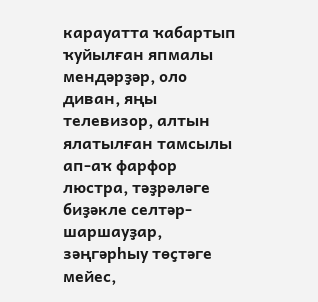карауатта ҡабартып ҡуйылған япмалы мендәрҙәр, оло диван, яңы телевизор, алтын ялатылған тамсылы ап-аҡ фарфор люстра, тәҙрәләге биҙәкле селтәр-шаршауҙар, зәңгәрһыу төҫтәге мейес,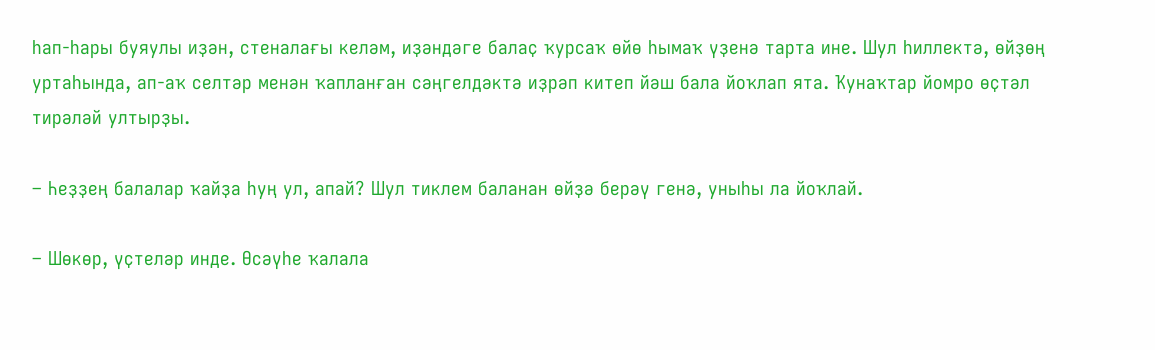һап-һары буяулы иҙән, стеналағы келәм, иҙәндәге балаҫ ҡурсаҡ өйө һымаҡ үҙенә тарта ине. Шул һиллектә, өйҙөң уртаһында, ап-аҡ селтәр менән ҡапланған сәңгелдәктә иҙрәп китеп йәш бала йоҡлап ята. Ҡунаҡтар йомро өҫтәл тирәләй ултырҙы.

– Һеҙҙең балалар ҡайҙа һуң ул, апай? Шул тиклем баланан өйҙә берәү генә, уныһы ла йоҡлай.

– Шөкөр, үҫтеләр инде. Өсәүһе ҡалала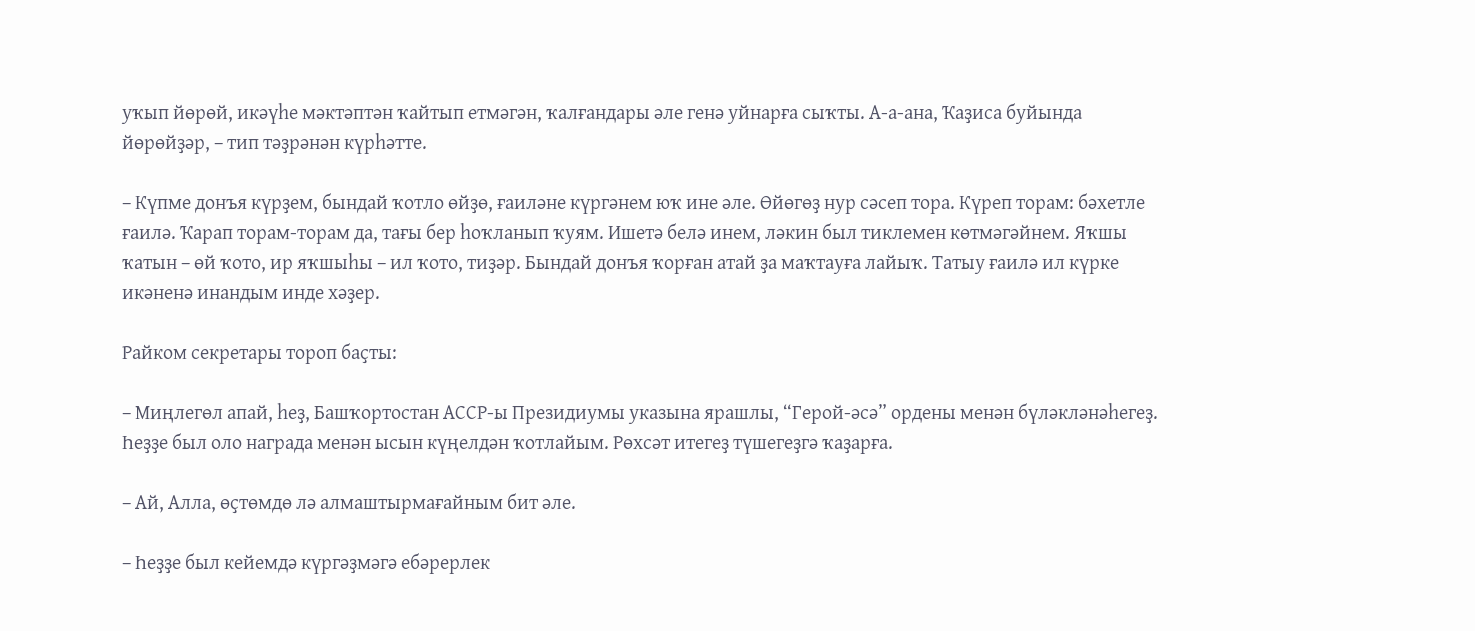уҡып йөрөй, икәүһе мәктәптән ҡайтып етмәгән, ҡалғандары әле генә уйнарға сыҡты. А-а-ана, Ҡаҙиса буйында йөрөйҙәр, – тип тәҙрәнән күрһәтте.

– Күпме донъя күрҙем, бындай ҡотло өйҙө, ғаиләне күргәнем юҡ ине әле. Өйөгөҙ нур сәсеп тора. Күреп торам: бәхетле ғаилә. Ҡарап торам-торам да, тағы бер һоҡланып ҡуям. Ишетә белә инем, ләкин был тиклемен көтмәгәйнем. Яҡшы ҡатын – өй ҡото, ир яҡшыһы – ил ҡото, тиҙәр. Бындай донъя ҡорған атай ҙа маҡтауға лайыҡ. Татыу ғаилә ил күрке икәненә инандым инде хәҙер.

Райком секретары тороп баҫты:

– Миңлегөл апай, һеҙ, Башҡортостан АССР-ы Президиумы указына ярашлы, “Герой-әсә” ордены менән бүләкләнәһегеҙ. Һеҙҙе был оло награда менән ысын күңелдән ҡотлайым. Рөхсәт итегеҙ түшегеҙгә ҡаҙарға.

– Ай, Алла, өҫтөмдө лә алмаштырмағайным бит әле.

– Һеҙҙе был кейемдә күргәҙмәгә ебәрерлек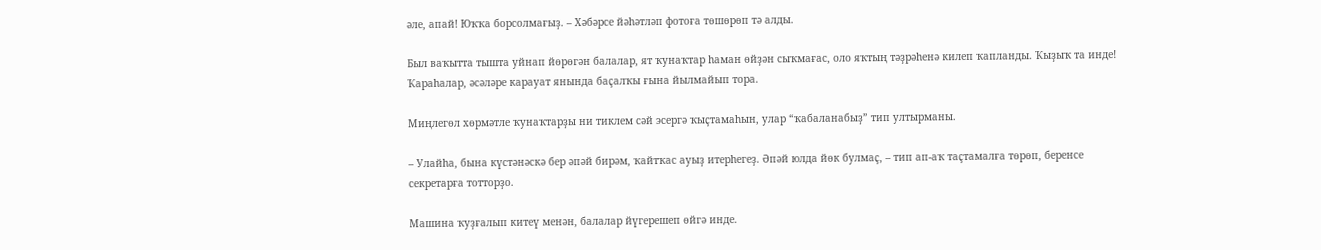әле, апай! Юҡҡа борсолмағыҙ. – Хәбәрсе йәһәтләп фотоға төшөрөп тә алды.

Был ваҡытта тышта уйнап йөрөгән балалар, ят ҡунаҡтар һаман өйҙән сыҡмағас, оло яҡтың тәҙрәһенә килеп ҡапланды. Ҡыҙыҡ та инде! Ҡараһалар, әсәләре карауат янында баҫалҡы ғына йылмайып тора.

Миңлегөл хөрмәтле ҡунаҡтарҙы ни тиклем сәй эсергә ҡыҫтамаһын, улар “ҡабаланабыҙ” тип ултырманы.

– Улайһа, бына күстәнәскә бер әпәй бирәм, ҡайтҡас ауыҙ итерһегеҙ. Әпәй юлда йөк булмаҫ, – тип ап-аҡ таҫтамалға төрөп, беренсе секретарға тотторҙо.

Машина ҡуҙғалып китеү менән, балалар йүгерешеп өйгә инде.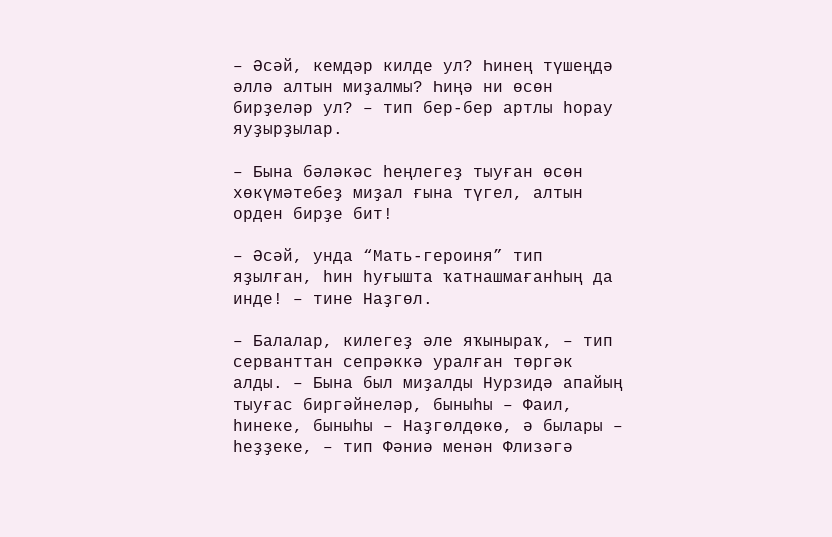– Әсәй, кемдәр килде ул? Һинең түшеңдә әллә алтын миҙалмы? Һиңә ни өсөн бирҙеләр ул? – тип бер-бер артлы һорау яуҙырҙылар.

– Бына бәләкәс һеңлегеҙ тыуған өсөн хөкүмәтебеҙ миҙал ғына түгел, алтын орден бирҙе бит!

– Әсәй, унда “Мать-героиня” тип яҙылған, һин һуғышта ҡатнашмағанһың да инде! – тине Наҙгөл.

– Балалар, килегеҙ әле яҡыныраҡ, – тип серванттан сепрәккә уралған төргәк алды. – Бына был миҙалды Нурзидә апайың тыуғас биргәйнеләр, быныһы – Фаил, һинеке, быныһы – Наҙгөлдөкө, ә былары – һеҙҙеке, – тип Фәниә менән Флизәгә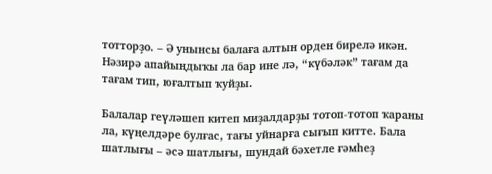тотторҙо. – Ә унынсы балаға алтын орден бирелә икән. Нәзирә апайыңдыҡы ла бар ине лә, “күбәләк” тағам да тағам тип, юғалтып ҡуйҙы.

Балалар геүләшеп китеп миҙалдарҙы тотоп-тотоп ҡараны ла, күңелдәре булғас, тағы уйнарға сығып китте. Бала шатлығы – әсә шатлығы, шундай бәхетле ғәмһеҙ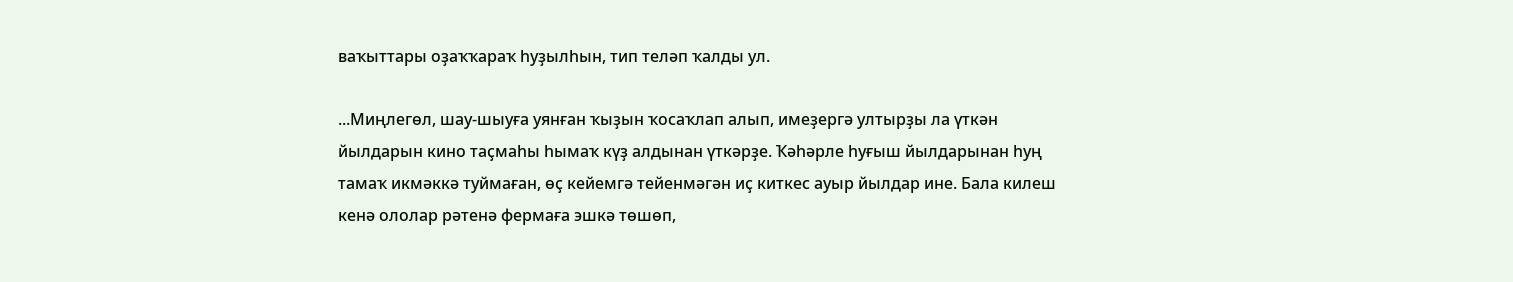ваҡыттары оҙаҡҡараҡ һуҙылһын, тип теләп ҡалды ул.

...Миңлегөл, шау-шыуға уянған ҡыҙын ҡосаҡлап алып, имеҙергә ултырҙы ла үткән йылдарын кино таҫмаһы һымаҡ күҙ алдынан үткәрҙе. Ҡәһәрле һуғыш йылдарынан һуң тамаҡ икмәккә туймаған, өҫ кейемгә тейенмәгән иҫ киткес ауыр йылдар ине. Бала килеш кенә ололар рәтенә фермаға эшкә төшөп,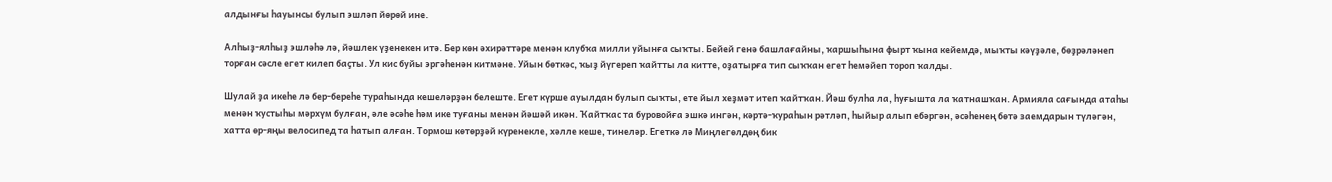алдынғы һауынсы булып эшләп йөрөй ине.

Алһыҙ-ялһыҙ эшләһә лә, йәшлек үҙенекен итә. Бер көн әхирәттәре менән клубҡа милли уйынға сыҡты. Бейей генә башлағайны, ҡаршыһына фырт ҡына кейемдә, мыҡты кәүҙәле, бөҙрәләнеп торған сәсле егет килеп баҫты. Ул кис буйы эргәһенән китмәне. Уйын бөткәс, ҡыҙ йүгереп ҡайтты ла китте, оҙатырға тип сыҡҡан егет һемәйеп тороп ҡалды.

Шулай ҙа икеһе лә бер-береһе тураһында кешеләрҙән белеште. Егет күрше ауылдан булып сыҡты, ете йыл хеҙмәт итеп ҡайтҡан. Йәш булһа ла, һуғышта ла ҡатнашҡан. Армияла сағында атаһы менән ҡустыһы мәрхүм булған, әле әсәһе һәм ике туғаны менән йәшәй икән. Ҡайтҡас та буровойға эшкә ингән, кәртә-ҡураһын рәтләп, һыйыр алып ебәргән, әсәһенең бөтә заемдарын түләгән, хатта өр-яңы велосипед та һатып алған. Тормош көтөрҙәй күренекле, хәлле кеше, тинеләр. Егеткә лә Миңлегөлдөң бик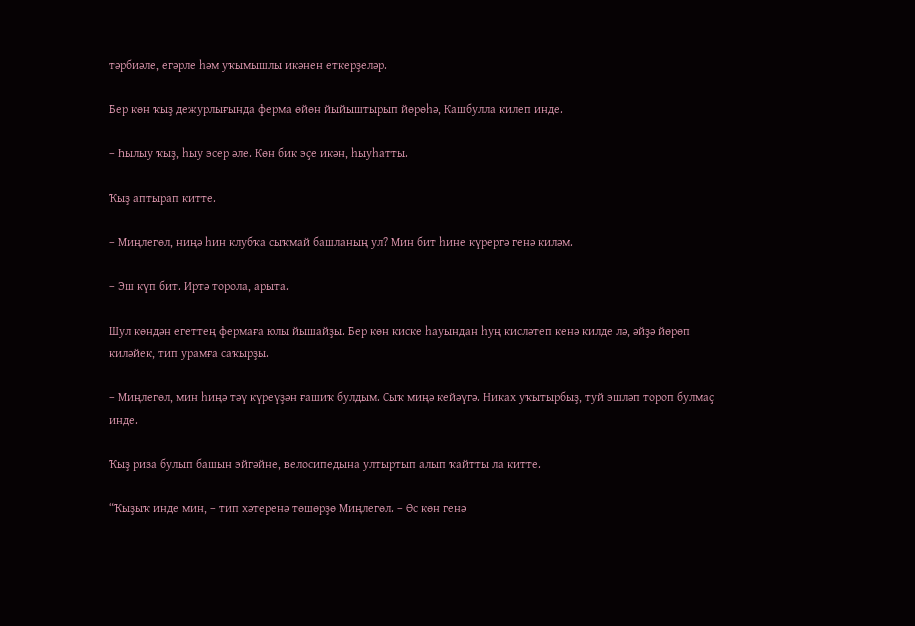тәрбиәле, егәрле һәм уҡымышлы икәнен еткерҙеләр.

Бер көн ҡыҙ дежурлығында ферма өйөн йыйыштырып йөрөһә, Кашбулла килеп инде.

– Һылыу ҡыҙ, һыу эсер әле. Көн бик эҫе икән, һыуһатты.

Ҡыҙ аптырап китте.

– Миңлегөл, ниңә һин клубҡа сыҡмай башланың ул? Мин бит һине күрергә генә киләм.

– Эш күп бит. Иртә торола, арыта.

Шул көндән егеттең фермаға юлы йышайҙы. Бер көн киске һауындан һуң кисләтеп кенә килде лә, әйҙә йөрөп киләйек, тип урамға саҡырҙы.

– Миңлегөл, мин һиңә тәү күреүҙән ғашиҡ булдым. Сыҡ миңә кейәүгә. Никах уҡытырбыҙ, туй эшләп тороп булмаҫ инде.

Ҡыҙ риза булып башын эйгәйне, велосипедына ултыртып алып ҡайтты ла китте.

“Ҡыҙыҡ инде мин, – тип хәтеренә төшөрҙө Миңлегөл. – Өс көн генә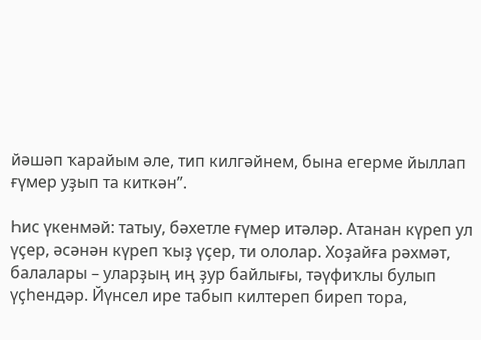йәшәп ҡарайым әле, тип килгәйнем, бына егерме йыллап ғүмер уҙып та киткән”.

Һис үкенмәй: татыу, бәхетле ғүмер итәләр. Атанан күреп ул үҫер, әсәнән күреп ҡыҙ үҫер, ти ололар. Хоҙайға рәхмәт, балалары – уларҙың иң ҙур байлығы, тәүфиҡлы булып үҫһендәр. Йүнсел ире табып килтереп биреп тора,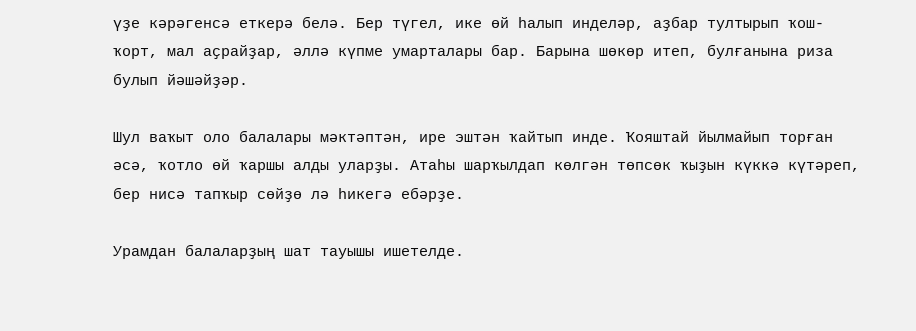үҙе кәрәгенсә еткерә белә. Бер түгел, ике өй һалып инделәр, аҙбар тултырып ҡош-ҡорт, мал аҫрайҙар, әллә күпме умарталары бар. Барына шөкөр итеп, булғанына риза булып йәшәйҙәр.

Шул ваҡыт оло балалары мәктәптән, ире эштән ҡайтып инде. Ҡояштай йылмайып торған әсә, ҡотло өй ҡаршы алды уларҙы. Атаһы шарҡылдап көлгән төпсөк ҡыҙын күккә күтәреп, бер нисә тапҡыр сөйҙө лә һикегә ебәрҙе.

Урамдан балаларҙың шат тауышы ишетелде.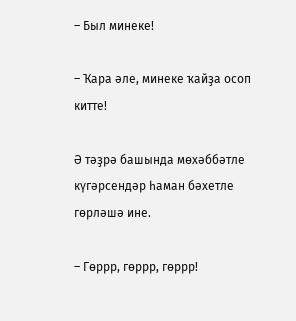– Был минеке!

– Ҡара әле, минеке ҡайҙа осоп китте!

Ә тәҙрә башында мөхәббәтле күгәрсендәр һаман бәхетле гөрләшә ине.

– Гөррр, гөррр, гөррр!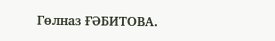Гөлназ ҒӘБИТОВА.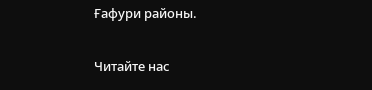Ғафури районы.

Читайте нас